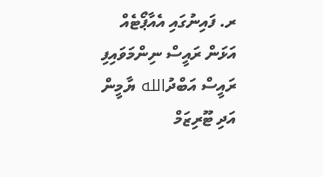ރ. ފައިނުގައި އެއާޕޯޓެއް އަޅަން ރައީސް ނިންމަވައިފި
ރައީސް އަބްދުالله ޔާމީން އަދި ޓޫރިޒަމް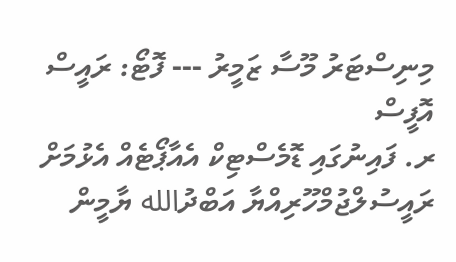މިނިސްޓަރު މޫސާ ޒަމީރު --- ފޮޓޯ: ރައީސް އޮފީސް
ރ. ފައިނުގައި ޑޮމެސްޓިކް އެއާޕޯޓެއް އެޅުމަށް ރައީސުލްޖުމްހޫރިއްޔާ އަބްދުالله ޔާމީން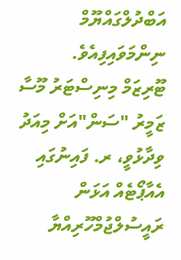އަބްދުލްގައްޔޫމް ނިންމަވައިފިއެވެ.
ޓޫރިޒަމް މިނިސްޓަރު މޫސާ ޒަމީރު "ސަން"އަށް މިއަދު ވިދާޅުވީ، ރ. ފައިނުގައި އެއާޕޯޓެއް އަޅަން ރައީސުލްޖުމްހޫރިއްޔާ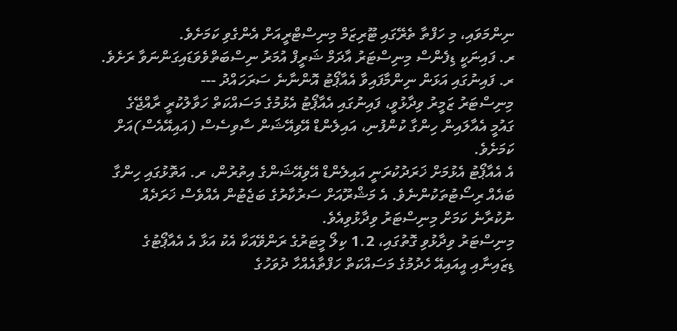ނިންމަވައި، މި ހަފްތާ ތެރޭގައި ޓޫރިޒަމް މިނިސްޓްރީއަށް އެންގެވި ކަމަށެވެ.
ރ. ފައިނަކީ ޑިފެންސް މިނިސްޓަރު އާދަމް ޝަރީފް އުމަރު ނިސްބަތްވެވަޑައިގަންނަވާ ރަށެވެ.
ރ. ފައިނުގައި އަޅަން ނިންމާފައިވާ އެއާޕޯޓު އޮންނާނެ ސަރަހައްދު ---
މިނިސްޓަރު ޒަމީރު ވިދާޅުވީ، ފައިނުގައި އެއާޕޯޓު އެޅުމުގެ މަސައްކަތް ހަވާލުކުރީ ރާއްޖޭގެ ގައުމީ އެއާލައިން ހިންގާ ކުންފުނި، އައިލެންޑް އޭވިއޭޝަން ސާވިސެސް (އައިއޭއެސް)އަށް ކަމަށެވެ.
އެ އެއާޕޯޓު އެޅުމަށް ޚަރަދުކުރަނީ އައިލެންޑް އޭވިއޭޝަންގެ އިތުރުން، ރ. އަތޮޅުގައި ހިންގާ ބައެއް ރިސޯޓުތަކުންނެވެ. އެ މަޝްރޫއަށް ސަރުކާރުގެ ބަޖެޓުން އެއްވެސް ޚަރަދެއް ނުކުރާނެ ކަމަށް މިނިސްޓަރު ވިދާޅުވިއެވެ.
މިނިސްޓަރު ވިދާޅުވި ގޮތުގައި، 1.2 ކިލޯ މީޓަރުގެ ރަންވޭއަކާ އެކު އަޅާ އެ އެއާޕޯޓުގެ ޑިޒައިނާއި އީއައިއޭ ހެދުމުގެ މަސައްކަތް ހަފްތާއެއްހާ ދުވަހުގެ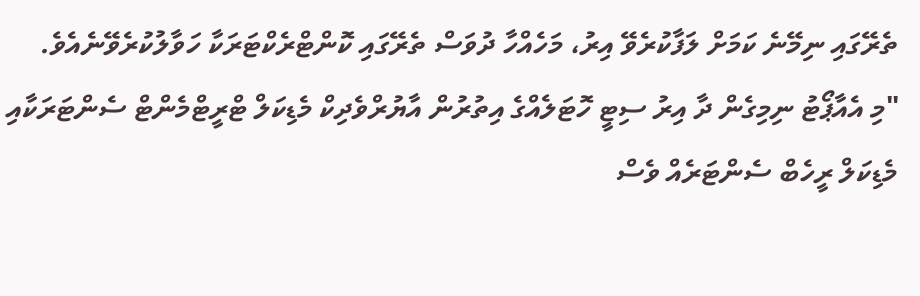ތެރޭގައި ނިމޭނެ ކަމަށް ލަފާކުރެވޭ އިރު، މަހެއްހާ ދުވަސް ތެރޭގައި ކޮންޓްރެކްޓަރަކާ ހަވާލުކުރެވޭނެއެވެ.
"މި އެއާޕޯޓު ނިމިގެން ދާ އިރު ސިޓީ ހޮޓަލެއްގެ އިތުރުން އާޔުރްވެދިކް މެޑިކަލް ޓްރީޓްމެންޓް ސެންޓަރަކާއި މެޑިކަލް ރީހެބް ސެންޓަރެއް ވެސް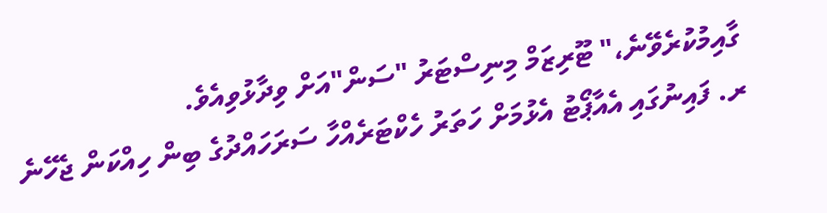ގާއިމުކުރެވޭނެ،" ޓޫރިޒަމް މިނިސްޓަރު "ސަން"އަށް ވިދާޅުވިއެވެ.
ރ. ފައިނުގައި އެއާޕޯޓު އެޅުމަށް ހަތަރު ހެކްޓަރެއްހާ ސަރަހައްދުގެ ބިން ހިއްކަން ޖެހޭނެ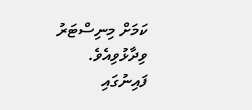ކަމަށް މިނިސްޓަރު ވިދާޅުވިއެވެ.
ފައިނުގައި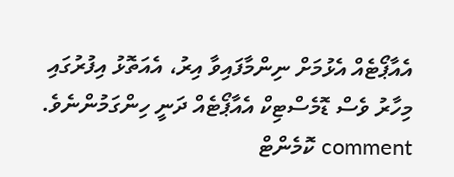އެއާޕޯޓެއް އެޅުމަށް ނިންމާފައިވާ އިރު، އެއަތޮޅު އިފުރުގައި މިހާރު ވެސް ޑޮމެސްޓިކް އެއާޕޯޓެއް ދަނީ ހިންގަމުންނެވެ.
comment ކޮމެންޓް